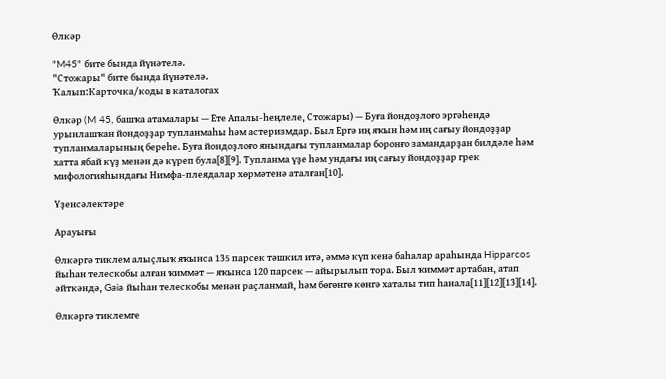Өлкәр

"M45" бите бында йүнәтелә.
"Стожары" бите бында йүнәтелә.
Ҡалып:Карточка/коды в каталогах

Өлкәр (M 45, башҡа атамалары — Ете Апалы-һеңлеле, Стожары) — Буға йондоҙлоғо эргәһендә урынлашҡан йондоҙҙар тупланмаһы һәм астеризмдар. Был Ергә иң яҡын һәм иң сағыу йондоҙҙар тупланмаларының береһе. Буға йондоҙлоғо янындағы тупланмалар боронғо замандарҙан билдәле һәм хатта ябай күҙ менән дә күреп була[8][9]. Тупланма үҙе һәм ундағы иң сағыу йондоҙҙар грек мифологияһындағы Нимфа-плеядалар хөрмәтенә аталған[10].

Үҙенсәлектәре

Арауығы

Өлкәргә тиклем алыҫлыҡ яҡынса 135 парсек тәшкил итә, әммә күп кенә баһалар араһында Hipparcos йыһан телескобы алған ҡиммәт — яҡынса 120 парсек — айырылып тора. Был ҡиммәт артабан, атап әйткәндә, Gaia йыһан телескобы менән раҫланмай, һәм бөгөнгө көнгә хаталы тип һанала[11][12][13][14].

Өлкәргә тиклемге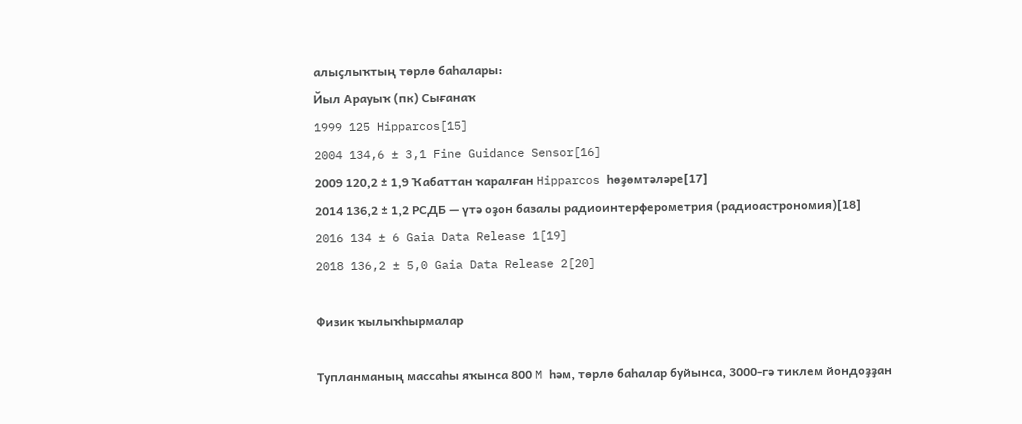алыҫлыҡтың төрлө баһалары:
Йыл Арауыҡ (пк) Сығанаҡ
1999 125 Hipparcos[15]
2004 134,6 ± 3,1 Fine Guidance Sensor[16]
2009 120,2 ± 1,9 Ҡабаттан ҡаралған Hipparcos һөҙөмтәләре[17]
2014 136,2 ± 1,2 РСДБ — үтә оҙон базалы радиоинтерферометрия (радиоастрономия)[18]
2016 134 ± 6 Gaia Data Release 1[19]
2018 136,2 ± 5,0 Gaia Data Release 2[20]

Физик ҡылыҡһырмалар

Тупланманың массаһы яҡынса 800 M һәм, төрлө баһалар буйынса, 3000-гә тиклем йондоҙҙан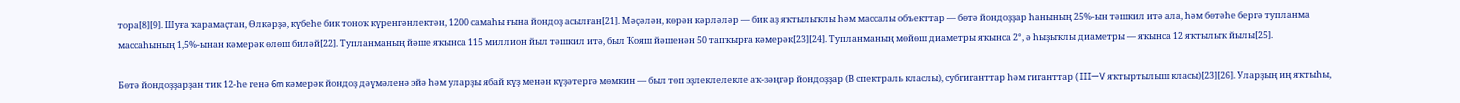тора[8][9]. Шуға ҡарамаҫтан, Өлкәрҙә, күбеһе бик тоноҡ күренгәнлектән, 1200 самаһы ғына йондоҙ асылған[21]. Мәҫәлән, көрән кәрләләр — бик аҙ яҡтылыҡлы һәм массалы объекттар — бөтә йондоҙҙар һанының 25%-ын тәшкил итә ала, һәм бөтәһе бергә тупланма массаһының 1,5%-ынан кәмерәк өлөш биләй[22]. Тупланманың йәше яҡынса 115 миллион йыл тәшкил итә, был Ҡояш йәшенән 50 тапҡырға кәмерәк[23][24]. Тупланманың мөйөш диаметры яҡынса 2°, ә һыҙыҡлы диаметры — яҡынса 12 яҡтылыҡ йылы[25].

Бөтә йондоҙҙарҙан тик 12-һе генә 6m кәмерәк йондоҙ дәүмәленә эйә һәм уларҙы ябай күҙ менән күҙәтергә мөмкин — был төп эҙлеклелекле аҡ-зәңгәр йондоҙҙар (В спектраль класлы), субгиганттар һәм гиганттар (III—V яҡтыртылыш класы)[23][26]. Уларҙың иң яҡтыһы,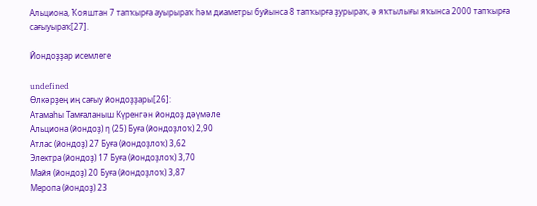Альциона, Ҡояштан 7 тапҡырға ауырыраҡ һәм диаметры буйынса 8 тапҡырға ҙурыраҡ, ә яҡтылығы яҡынса 2000 тапҡырға сағыуыраҡ[27].

Йондоҙҙар исемлеге

undefined
Өлкәрҙең иң сағыу йондоҙҙары[26]:
Атамаһы Тамғаланыш Күренгән йондоҙ дәүмәле
Альциона (йондоҙ) η (25) Буға (йондоҙлоҡ) 2,90
Атлас (йондоҙ) 27 Буға (йондоҙлоҡ) 3,62
Электра (йондоҙ) 17 Буға (йондоҙлоҡ) 3,70
Майя (йондоҙ) 20 Буға (йондоҙлоҡ) 3,87
Меропа (йондоҙ) 23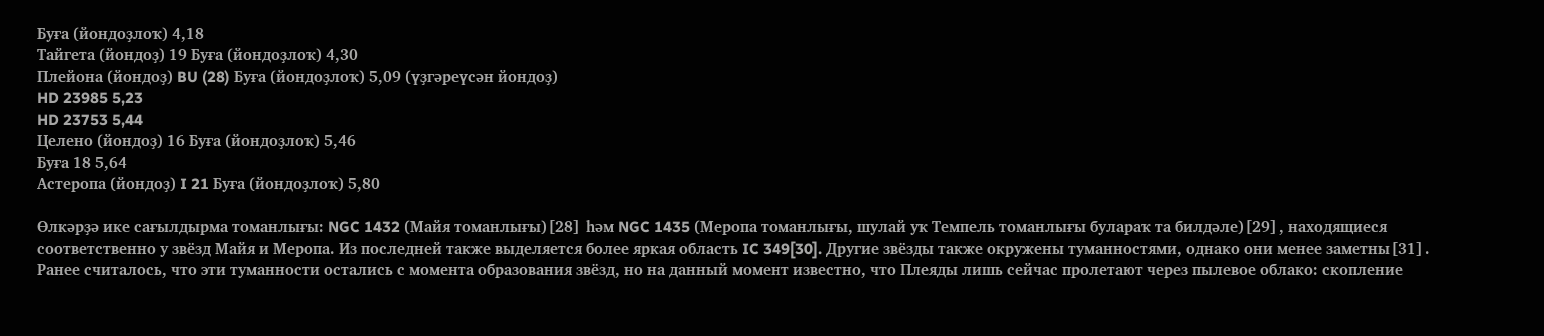Буға (йондоҙлоҡ) 4,18
Тайгета (йондоҙ) 19 Буға (йондоҙлоҡ) 4,30
Плейона (йондоҙ) BU (28) Буға (йондоҙлоҡ) 5,09 (үҙгәреүсән йондоҙ)
HD 23985 5,23
HD 23753 5,44
Целено (йондоҙ) 16 Буға (йондоҙлоҡ) 5,46
Буға 18 5,64
Астеропа (йондоҙ) I 21 Буға (йондоҙлоҡ) 5,80

Өлкәрҙә ике сағылдырма томанлығы: NGC 1432 (Майя томанлығы)[28] һәм NGC 1435 (Меропа томанлығы, шулай уҡ Темпель томанлығы булараҡ та билдәле)[29], находящиеся соответственно у звёзд Майя и Меропа. Из последней также выделяется более яркая область IC 349[30]. Другие звёзды также окружены туманностями, однако они менее заметны[31]. Ранее считалось, что эти туманности остались с момента образования звёзд, но на данный момент известно, что Плеяды лишь сейчас пролетают через пылевое облако: скопление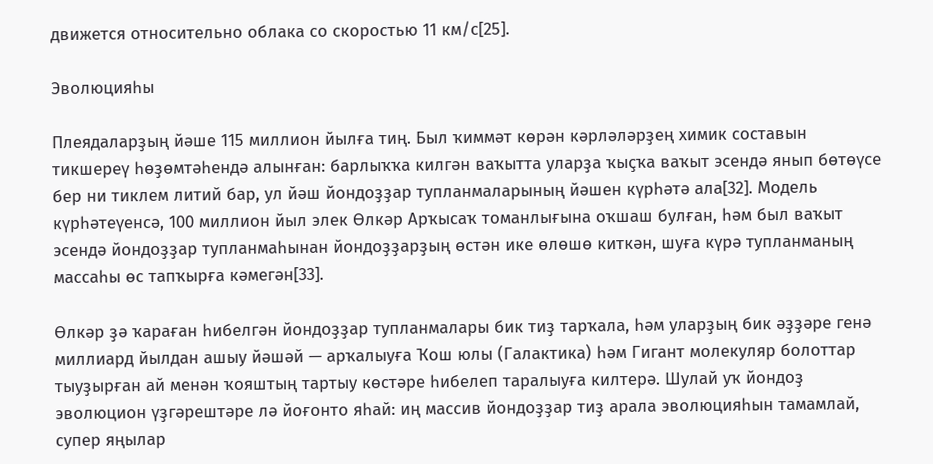движется относительно облака со скоростью 11 км/с[25].

Эволюцияһы

Плеядаларҙың йәше 115 миллион йылға тиң. Был ҡиммәт көрән кәрләләрҙең химик составын тикшереү һөҙөмтәһендә алынған: барлыҡҡа килгән ваҡытта уларҙа ҡыҫҡа ваҡыт эсендә янып бөтөүсе бер ни тиклем литий бар, ул йәш йондоҙҙар тупланмаларының йәшен күрһәтә ала[32]. Модель күрһәтеүенсә, 100 миллион йыл элек Өлкәр Арҡысаҡ томанлығына оҡшаш булған, һәм был ваҡыт эсендә йондоҙҙар тупланмаһынан йондоҙҙарҙың өстән ике өлөшө киткән, шуға күрә тупланманың массаһы өс тапҡырға кәмегән[33].

Өлкәр ҙә ҡараған һибелгән йондоҙҙар тупланмалары бик тиҙ тарҡала, һәм уларҙың бик әҙҙәре генә миллиард йылдан ашыу йәшәй — арҡалыуға Ҡош юлы (Галактика) һәм Гигант молекуляр болоттар тыуҙырған ай менән ҡояштың тартыу көстәре һибелеп таралыуға килтерә. Шулай уҡ йондоҙ эволюцион үҙгәрештәре лә йоғонто яһай: иң массив йондоҙҙар тиҙ арала эволюцияһын тамамлай, супер яңылар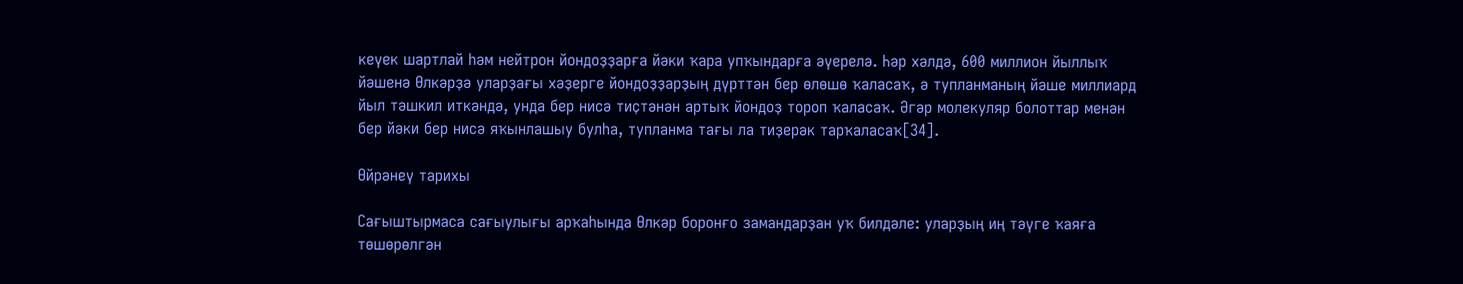кеүек шартлай һәм нейтрон йондоҙҙарға йәки ҡара упҡындарға әүерелә. Һәр хәлдә, 600 миллион йыллыҡ йәшенә Өлкәрҙә уларҙағы хәҙерге йондоҙҙарҙың дүрттән бер өлөшө ҡаласаҡ, ә тупланманың йәше миллиард йыл тәшкил иткәндә, унда бер нисә тиҫтәнән артыҡ йондоҙ тороп ҡаласаҡ. Әгәр молекуляр болоттар менән бер йәки бер нисә яҡынлашыу булһа, тупланма тағы ла тиҙерәк тарҡаласаҡ[34].

Өйрәнеү тарихы

Сағыштырмаса сағыулығы арҡаһында Өлкәр боронғо замандарҙан уҡ билдәле: уларҙың иң тәүге ҡаяға төшөрөлгән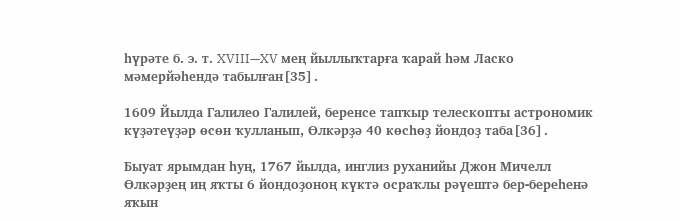һүрәте б. э. т. XVIII—XV мең йыллыҡтарға ҡарай һәм Ласко мәмерйәһендә табылған[35].

1609 Йылда Галилео Галилей, беренсе тапҡыр телескопты астрономик күҙәтеүҙәр өсөн ҡулланып, Өлкәрҙә 40 көсһөҙ йондоҙ таба[36].

Быуат ярымдан һуң, 1767 йылда, инглиз руханийы Джон Мичелл Өлкәрҙең иң яҡты 6 йондоҙоноң күктә осраҡлы рәүештә бер-береһенә яҡын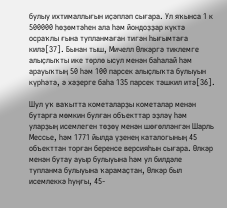булыу ихтималлығын иҫәпләп сығара. Ул яҡынса 1 к 500000 һөҙөмтәһен ала һәм йондоҙҙар күктә осраҡлы ғына тупланмаған тигән һығымтаға килә[37]. Бынан тыш, Мичелл Өлкәргә тиклемге алыҫлыҡты ике төрлө ысул менән баһалай һәм арауыҡтың 50 һәм 100 парсек алыҫлыҡта булыуын күрһәтә, ә хәҙерге баһа 135 парсек тәшкил итә[36].

Шул уҡ ваҡытта кометаларҙы кометалар менән бутарға мөмкин булған объекттар эҙләү һәм уларҙың исемлеген төҙөү менән шөғөлләнгән Шарль Мессье, һәм 1771 йылда үҙенең каталогының 45 объекттан торған беренсе версияһын сығара. Өлкәр менән бутау ауыр булыуына һәм ул билдәле тупланма булыуына ҡарамаҫтан, Өлкәр был исемлеккә һуңғы, 45-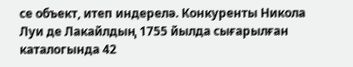се объект, итеп индерелә. Конкуренты Никола Луи де Лакайлдың 1755 йылда сығарылған каталогында 42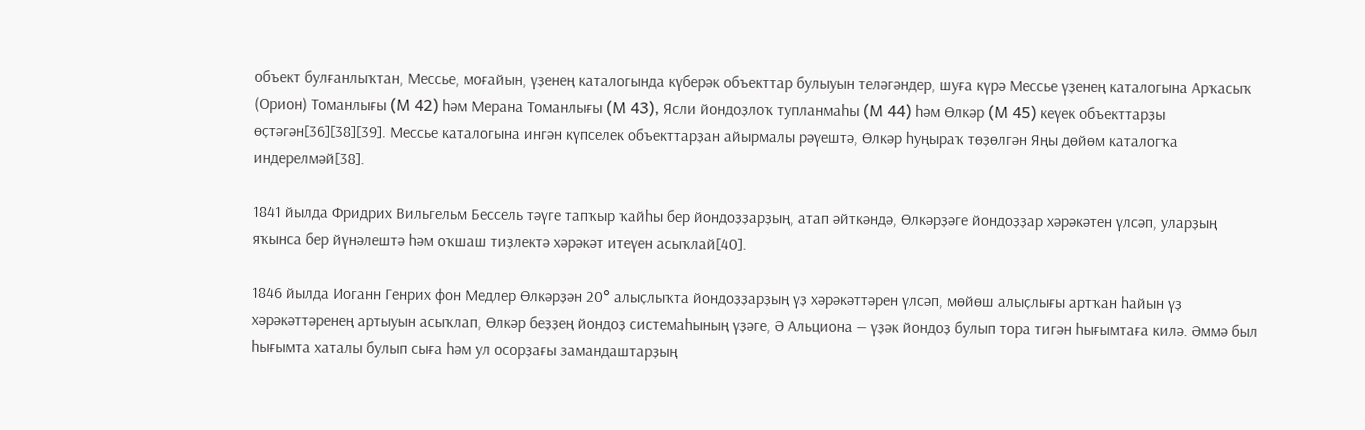объект булғанлыҡтан, Мессье, моғайын, үҙенең каталогында күберәк объекттар булыуын теләгәндер, шуға күрә Мессье үҙенең каталогына Арҡасыҡ (Орион) Томанлығы (M 42) һәм Мерана Томанлығы (M 43), Ясли йондоҙлоҡ тупланмаһы (M 44) һәм Өлкәр (M 45) кеүек объекттарҙы өҫтәгән[36][38][39]. Мессье каталогына ингән күпселек объекттарҙан айырмалы рәүештә, Өлкәр һуңыраҡ төҙөлгән Яңы дөйөм каталогҡа индерелмәй[38].

1841 йылда Фридрих Вильгельм Бессель тәүге тапҡыр ҡайһы бер йондоҙҙарҙың, атап әйткәндә, Өлкәрҙәге йондоҙҙар хәрәкәтен үлсәп, уларҙың яҡынса бер йүнәлештә һәм оҡшаш тиҙлектә хәрәкәт итеүен асыҡлай[40].

1846 йылда Иоганн Генрих фон Медлер Өлкәрҙән 20° алыҫлыҡта йондоҙҙарҙың үҙ хәрәкәттәрен үлсәп, мөйөш алыҫлығы артҡан һайын үҙ хәрәкәттәренең артыуын асыҡлап, Өлкәр беҙҙең йондоҙ системаһының үҙәге, Ә Альциона — үҙәк йондоҙ булып тора тигән һығымтаға килә. Әммә был һығымта хаталы булып сыға һәм ул осорҙағы замандаштарҙың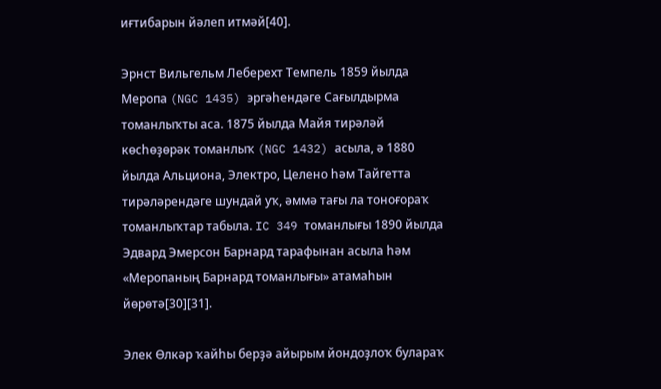иғтибарын йәлеп итмәй[40].

Эрнст Вильгельм Леберехт Темпель 1859 йылда Меропа (NGC 1435) эргәһендәге Сағылдырма томанлыҡты аса. 1875 йылда Майя тирәләй көсһөҙөрәк томанлыҡ (NGC 1432) асыла, ә 1880 йылда Альциона, Электро, Целено һәм Тайгетта тирәләрендәге шундай уҡ, әммә тағы ла тоноғораҡ томанлыҡтар табыла. IC 349 томанлығы 1890 йылда Эдвард Эмерсон Барнард тарафынан асыла һәм «Меропаның Барнард томанлығы» атамаһын йөрөтә[30][31].

Элек Өлкәр ҡайһы берҙә айырым йондоҙлоҡ булараҡ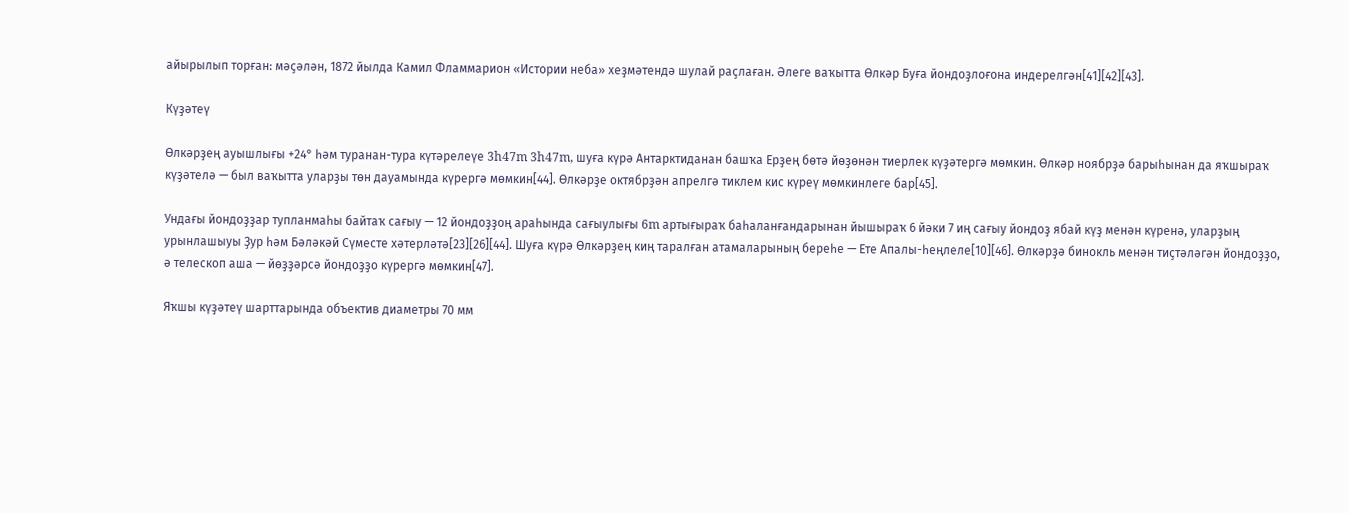айырылып торған: мәҫәлән, 1872 йылда Камил Фламмарион «Истории неба» хеҙмәтендә шулай раҫлаған. Әлеге ваҡытта Өлкәр Буға йондоҙлоғона индерелгән[41][42][43].

Күҙәтеү

Өлкәрҙең ауышлығы +24° һәм туранан-тура күтәрелеүе 3h47m 3h47m, шуға күрә Антарктиданан башҡа Ерҙең бөтә йөҙөнән тиерлек күҙәтергә мөмкин. Өлкәр ноябрҙә барыһынан да яҡшыраҡ күҙәтелә — был ваҡытта уларҙы төн дауамында күрергә мөмкин[44]. Өлкәрҙе октябрҙән апрелгә тиклем кис күреү мөмкинлеге бар[45].

Ундағы йондоҙҙар тупланмаһы байтаҡ сағыу — 12 йондоҙҙоң араһында сағыулығы 6m артығыраҡ баһаланғандарынан йышыраҡ 6 йәки 7 иң сағыу йондоҙ ябай күҙ менән күренә, уларҙың урынлашыуы Ҙур һәм Бәләкәй Сүместе хәтерләтә[23][26][44]. Шуға күрә Өлкәрҙең киң таралған атамаларының береһе — Ете Апалы-һеңлеле[10][46]. Өлкәрҙә бинокль менән тиҫтәләгән йондоҙҙо, ә телескоп аша — йөҙҙәрсә йондоҙҙо күрергә мөмкин[47].

Яҡшы күҙәтеү шарттарында объектив диаметры 70 мм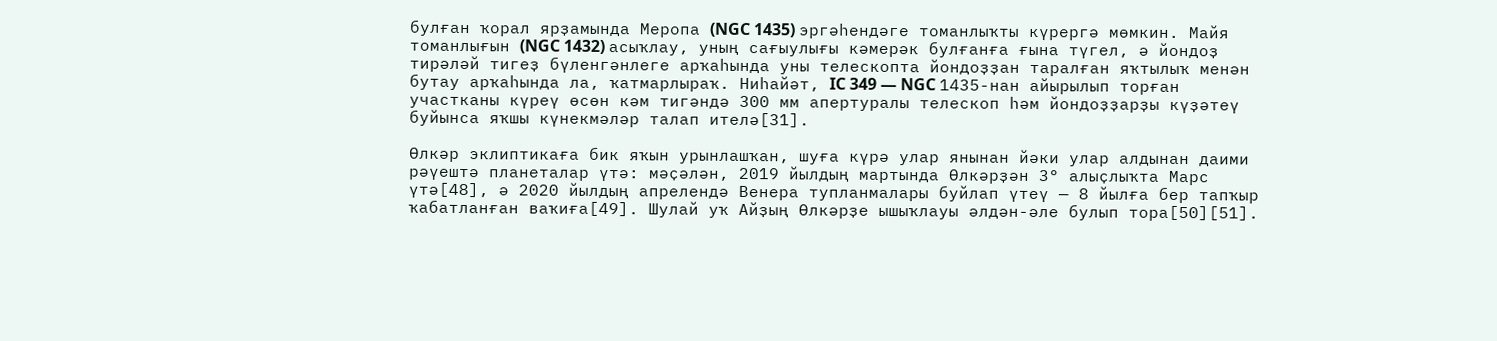булған ҡорал ярҙамында Меропа (NGC 1435) эргәһендәге томанлыҡты күрергә мөмкин. Майя томанлығын (NGC 1432) асыҡлау, уның сағыулығы кәмерәк булғанға ғына түгел, ә йондоҙ тирәләй тигеҙ бүленгәнлеге арҡаһында уны телескопта йондоҙҙан таралған яҡтылыҡ менән бутау арҡаһында ла, ҡатмарлыраҡ. Ниһайәт, IC 349 — NGC 1435-нан айырылып торған участканы күреү өсөн кәм тигәндә 300 мм апертуралы телескоп һәм йондоҙҙарҙы күҙәтеү буйынса яҡшы күнекмәләр талап ителә[31].

Өлкәр эклиптикаға бик яҡын урынлашҡан, шуға күрә улар янынан йәки улар алдынан даими рәүештә планеталар үтә: мәҫәлән, 2019 йылдың мартында Өлкәрҙән 3° алыҫлыҡта Марс үтә[48], ә 2020 йылдың апрелендә Венера тупланмалары буйлап үтеү — 8 йылға бер тапҡыр ҡабатланған ваҡиға[49]. Шулай уҡ Айҙың Өлкәрҙе ышыҡлауы әлдән-әле булып тора[50][51].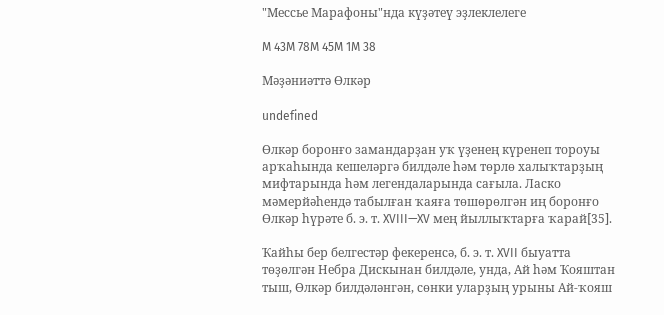"Мессье Марафоны"нда күҙәтеү эҙлеклелеге

M 43M 78M 45M 1M 38

Мәҙәниәттә Өлкәр

undefined

Өлкәр боронғо замандарҙан уҡ үҙенең күренеп тороуы арҡаһында кешеләргә билдәле һәм төрлө халыҡтарҙың мифтарында һәм легендаларында сағыла. Ласко мәмерйәһендә табылған ҡаяға төшөрөлгән иң боронғо Өлкәр һүрәте б. э. т. XVIII—XV мең йыллыҡтарға ҡарай[35].

Ҡайһы бер белгестәр фекеренсә, б. э. т. XVII быуатта төҙөлгән Небра Дискынан билдәле, унда, Ай һәм Ҡояштан тыш, Өлкәр билдәләнгән, сөнки уларҙың урыны Ай-ҡояш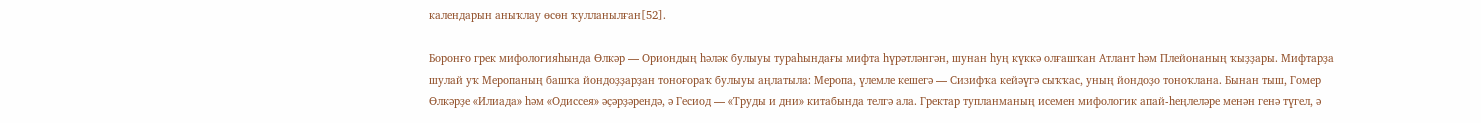календарын аныҡлау өсөн ҡулланылған[52].

Боронғо грек мифологияһында Өлкәр — Ориондың һәләк булыуы тураһындағы мифта һүрәтләнгән, шунан һуң күккә олғашҡан Атлант һәм Плейонаның ҡыҙҙары. Мифтарҙа шулай уҡ Меропаның башҡа йондоҙҙарҙан тоноғораҡ булыуы аңлатыла: Меропа, үлемле кешегә — Сизифҡа кейәүгә сыҡҡас, уның йондоҙо тоноҡлана. Бынан тыш, Гомер Өлкәрҙе «Илиада» һәм «Одиссея» әҫәрҙәрендә, ә Гесиод — «Труды и дни» китабында телгә ала. Гректар тупланманың исемен мифологик апай-һеңлеләре менән генә түгел, ә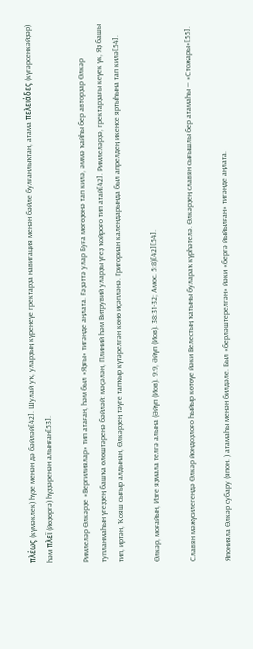πλέως (күмәклек) һүҙе менән дә бәйләй[42]. Шулай уҡ, уларҙың күренеүе гректарҙа навигация менән бәйле булғанлыҡтан, атама πελειάδες (күгәрсенкәйҙәр) һәм πλεϊ (йөҙөргә) һүҙҙәренән алынған[53].

Римлеләр Өлкәрҙе «Вергилиялар» тип атаған, һәм был «Яҙғы» тигәнде аңлата. Ғәҙәттә улар Буға мөгөҙөнә тап килә, әммә ҡайһы бер авторҙар Өлкәр тупланмаһын үгеҙҙең башҡа өлөштәренә бәйләй: мәҫәлән, Плиний һәм Витрувий уларҙы үгеҙ ҡойроғо тип атай[42]. Римлеләрҙә, гректарҙағы кеүек үк, Яҙ башы тип, иртән, Ҡояш сығыр алдынан, Өлкәрҙең тәүге тапҡыр күтәрелгән көнө иҫәпләнә. Григориан календарында был апрелдең икенсе яртыһына тап килә[54].

Өлкәр, моғайын, Изге яҙмала телгә алына (Әйүп (Иов). 9:9, Әйүп (Иов). 38:31-32; Амос. 5:8)[42][54].

Славян мәжүсилегендә Өлкәр йондоҙлоғо һыйыр көтөүе йәки Велестың ҡатыны булараҡ күрһәтелә. Өлкәрҙең славян сығышлы бер атамаһы — «Стожары»[55].

Японияла Өлкәр субару (япон. ) атамаһы менән билдәле. Был «берләштерелгән» йәки «бергә йыйылған» тигәнде аңлата.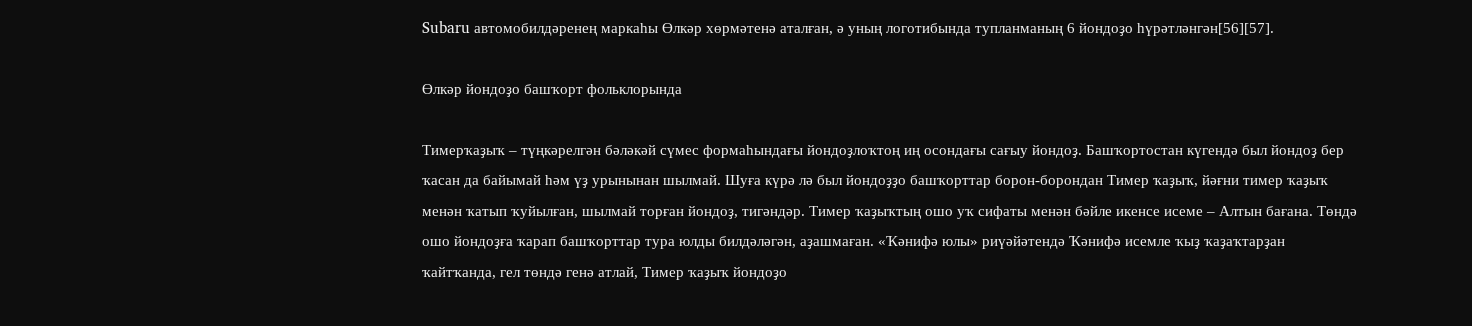Subaru автомобилдәренең маркаһы Өлкәр хөрмәтенә аталған, ә уның логотибында тупланманың 6 йондоҙо һүрәтләнгән[56][57].

Өлкәр йондоҙо башҡорт фольклорында

Тимерҡаҙыҡ – түңкәрелгән бәләкәй сүмес формаһындағы йондоҙлоҡтоң иң осондағы сағыу йондоҙ. Башҡортостан күгендә был йондоҙ бер ҡасан да байымай һәм үҙ урынынан шылмай. Шуға күрә лә был йондоҙҙо башҡорттар борон-борондан Тимер ҡаҙыҡ, йәғни тимер ҡаҙыҡ менән ҡатып ҡуйылған, шылмай торған йондоҙ, тигәндәр. Тимер ҡаҙыҡтың ошо уҡ сифаты менән бәйле икенсе исеме – Алтын бағана. Төндә ошо йондоҙға ҡарап башҡорттар тура юлды билдәләгән, аҙашмаған. «Ҡәнифә юлы» риүәйәтендә Ҡәнифә исемле ҡыҙ ҡаҙаҡтарҙан ҡайтҡанда, гел төндә генә атлай, Тимер ҡаҙыҡ йондоҙо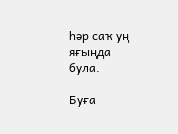һәр саҡ уң яғыңда була.

Буға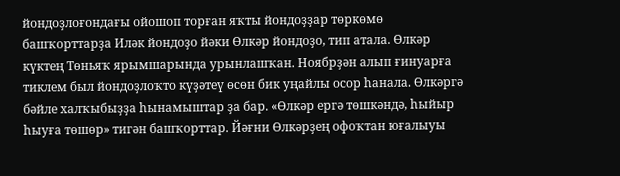йондоҙлоғондағы ойошоп торған яҡты йондоҙҙар төркөмө башҡорттарҙа Иләк йондоҙо йәки Өлкәр йондоҙо, тип атала. Өлкәр күктең Төньяҡ ярымшарында урынлашҡан. Ноябрҙән алып ғинуарға тиклем был йондоҙлоҡто күҙәтеү өсөн бик уңайлы осор һанала. Өлкәргә бәйле халҡыбыҙҙа һынамыштар ҙа бар. «Өлкәр ергә төшкәндә, һыйыр һыуға төшөр» тигән башҡорттар. Йәғни Өлкәрҙең офоҡтан юғалыуы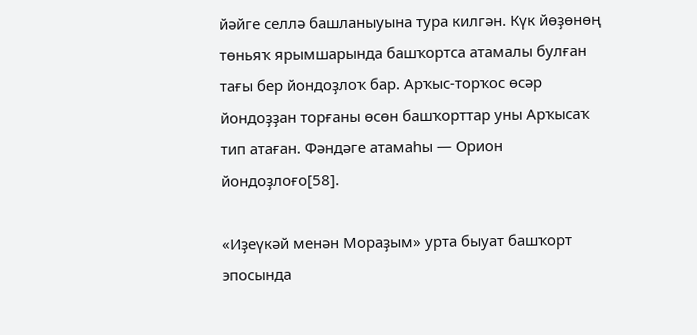йәйге селлә башланыуына тура килгән. Күк йөҙөнөң төньяҡ ярымшарында башҡортса атамалы булған тағы бер йондоҙлоҡ бар. Арҡыс-торҡос өсәр йондоҙҙан торғаны өсөн башҡорттар уны Арҡысаҡ тип атаған. Фәндәге атамаһы — Орион йондоҙлоғо[58].

«Иҙеүкәй менән Мораҙым» урта быуат башҡорт эпосында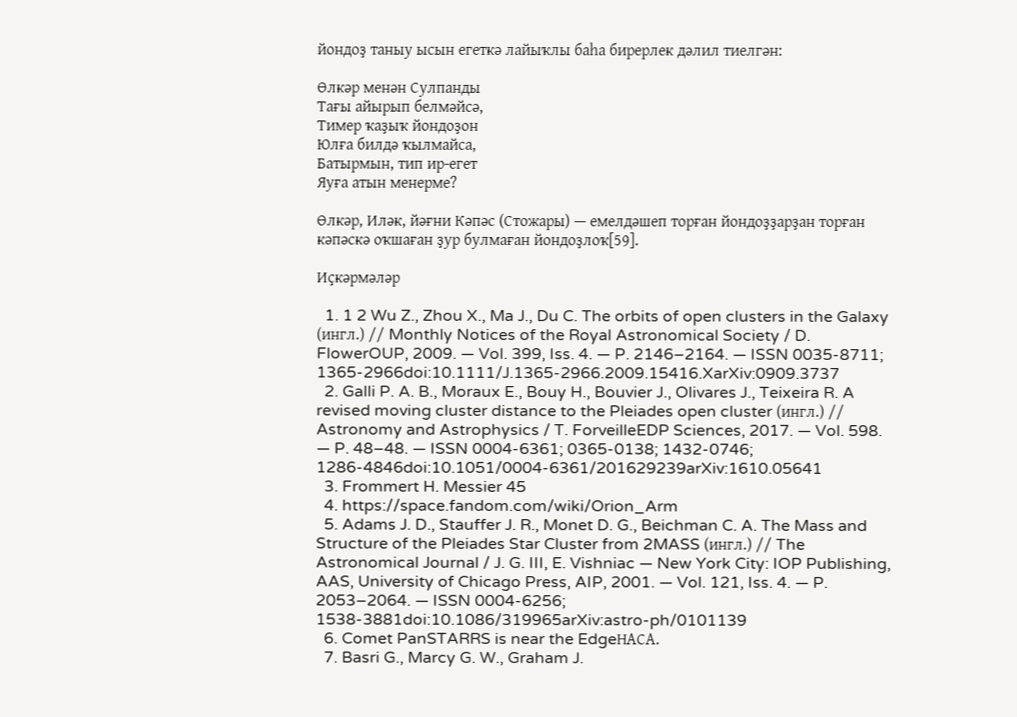йондоҙ таныу ысын егеткә лайыҡлы баһа бирерлек дәлил тиелгән:

Өлкәр менән Сулпанды
Тағы айырып белмәйсә,
Тимер ҡаҙыҡ йондоҙон
Юлға билдә ҡылмайса,
Батырмын, тип ир-егет
Яуға атын менерме?

Өлкәр, Иләк, йәғни Кәпәс (Стожары) — емелдәшеп торған йондоҙҙарҙан торған кәпәскә оҡшаған ҙур булмаған йондоҙлоҡ[59].

Иҫкәрмәләр

  1. 1 2 Wu Z., Zhou X., Ma J., Du C. The orbits of open clusters in the Galaxy (ингл.) // Monthly Notices of the Royal Astronomical Society / D. FlowerOUP, 2009. — Vol. 399, Iss. 4. — P. 2146–2164. — ISSN 0035-8711; 1365-2966doi:10.1111/J.1365-2966.2009.15416.XarXiv:0909.3737
  2. Galli P. A. B., Moraux E., Bouy H., Bouvier J., Olivares J., Teixeira R. A revised moving cluster distance to the Pleiades open cluster (ингл.) // Astronomy and Astrophysics / T. ForveilleEDP Sciences, 2017. — Vol. 598. — P. 48–48. — ISSN 0004-6361; 0365-0138; 1432-0746; 1286-4846doi:10.1051/0004-6361/201629239arXiv:1610.05641
  3. Frommert H. Messier 45
  4. https://space.fandom.com/wiki/Orion_Arm
  5. Adams J. D., Stauffer J. R., Monet D. G., Beichman C. A. The Mass and Structure of the Pleiades Star Cluster from 2MASS (ингл.) // The Astronomical Journal / J. G. III, E. Vishniac — New York City: IOP Publishing, AAS, University of Chicago Press, AIP, 2001. — Vol. 121, Iss. 4. — P. 2053–2064. — ISSN 0004-6256; 1538-3881doi:10.1086/319965arXiv:astro-ph/0101139
  6. Comet PanSTARRS is near the EdgeНАСА.
  7. Basri G., Marcy G. W., Graham J.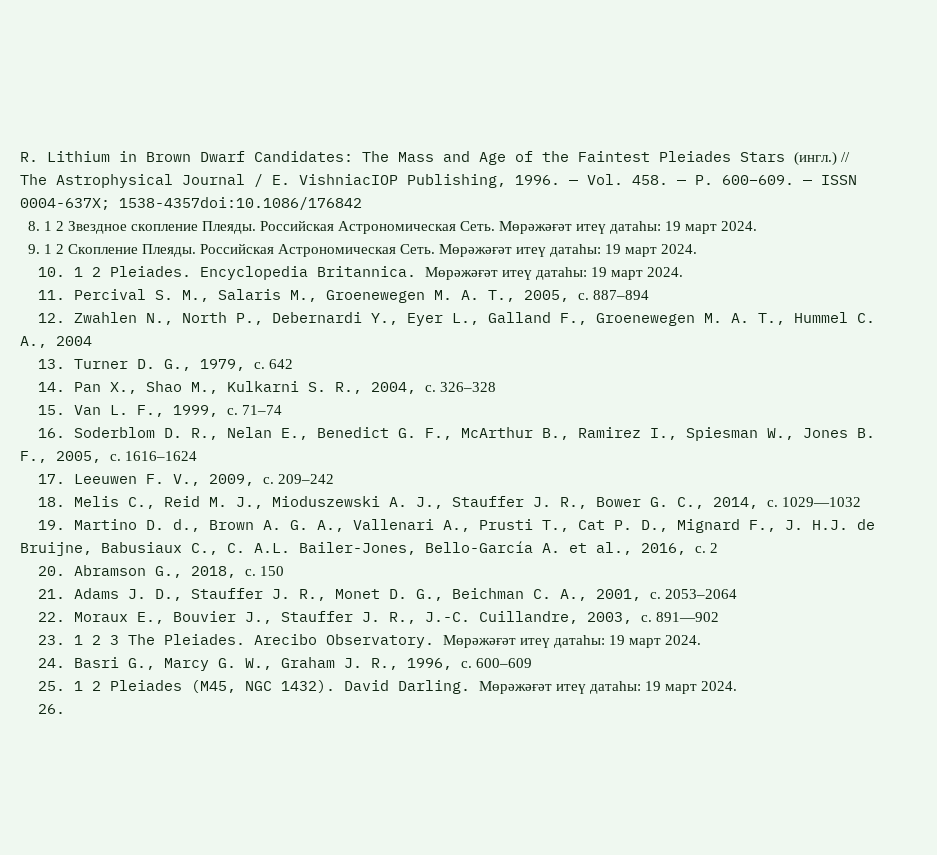R. Lithium in Brown Dwarf Candidates: The Mass and Age of the Faintest Pleiades Stars (ингл.) // The Astrophysical Journal / E. VishniacIOP Publishing, 1996. — Vol. 458. — P. 600–609. — ISSN 0004-637X; 1538-4357doi:10.1086/176842
  8. 1 2 Звездное скопление Плеяды. Российская Астрономическая Сеть. Мөрәжәғәт итеү датаһы: 19 март 2024.
  9. 1 2 Скопление Плеяды. Российская Астрономическая Сеть. Мөрәжәғәт итеү датаһы: 19 март 2024.
  10. 1 2 Pleiades. Encyclopedia Britannica. Мөрәжәғәт итеү датаһы: 19 март 2024.
  11. Percival S. M., Salaris M., Groenewegen M. A. T., 2005, с. 887–894
  12. Zwahlen N., North P., Debernardi Y., Eyer L., Galland F., Groenewegen M. A. T., Hummel C. A., 2004
  13. Turner D. G., 1979, с. 642
  14. Pan X., Shao M., Kulkarni S. R., 2004, с. 326–328
  15. Van L. F., 1999, с. 71–74
  16. Soderblom D. R., Nelan E., Benedict G. F., McArthur B., Ramirez I., Spiesman W., Jones B. F., 2005, с. 1616–1624
  17. Leeuwen F. V., 2009, с. 209–242
  18. Melis C., Reid M. J., Mioduszewski A. J., Stauffer J. R., Bower G. C., 2014, с. 1029—1032
  19. Martino D. d., Brown A. G. A., Vallenari A., Prusti T., Cat P. D., Mignard F., J. H.J. de Bruijne, Babusiaux C., C. A.L. Bailer-Jones, Bello-García A. et al., 2016, с. 2
  20. Abramson G., 2018, с. 150
  21. Adams J. D., Stauffer J. R., Monet D. G., Beichman C. A., 2001, с. 2053–2064
  22. Moraux E., Bouvier J., Stauffer J. R., J.-C. Cuillandre, 2003, с. 891—902
  23. 1 2 3 The Pleiades. Arecibo Observatory. Мөрәжәғәт итеү датаһы: 19 март 2024.
  24. Basri G., Marcy G. W., Graham J. R., 1996, с. 600–609
  25. 1 2 Pleiades (M45, NGC 1432). David Darling. Мөрәжәғәт итеү датаһы: 19 март 2024.
  26.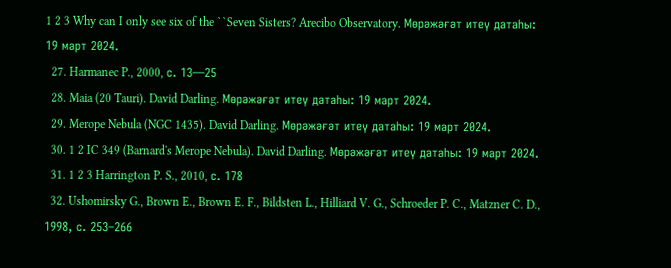1 2 3 Why can I only see six of the ``Seven Sisters? Arecibo Observatory. Мөрәжәғәт итеү датаһы: 19 март 2024.
  27. Harmanec P., 2000, с. 13—25
  28. Maia (20 Tauri). David Darling. Мөрәжәғәт итеү датаһы: 19 март 2024.
  29. Merope Nebula (NGC 1435). David Darling. Мөрәжәғәт итеү датаһы: 19 март 2024.
  30. 1 2 IC 349 (Barnard's Merope Nebula). David Darling. Мөрәжәғәт итеү датаһы: 19 март 2024.
  31. 1 2 3 Harrington P. S., 2010, с. 178
  32. Ushomirsky G., Brown E., Brown E. F., Bildsten L., Hilliard V. G., Schroeder P. C., Matzner C. D., 1998, с. 253–266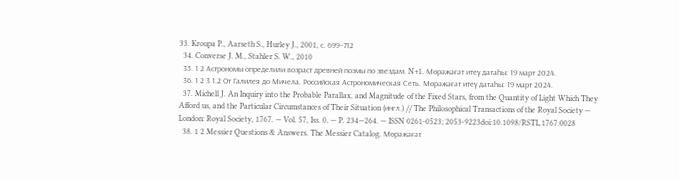33. Kroupa P., Aarseth S., Hurley J., 2001, с. 699–712
  34. Converse J. M., Stahler S. W., 2010
  35. 1 2 Астрономы определили возраст древней поэмы по звездам. N+1. Мөрәжәғәт итеү датаһы: 19 март 2024.
  36. 1 2 3 1.2 От Галилея до Мичела. Российская Астрономическая Сеть. Мөрәжәғәт итеү датаһы: 19 март 2024.
  37. Michell J. An Inquiry into the Probable Parallax, and Magnitude of the Fixed Stars, from the Quantity of Light Which They Afford us, and the Particular Circumstances of Their Situation (ингл.) // The Philosophical Transactions of the Royal Society — London: Royal Society, 1767. — Vol. 57, Iss. 0. — P. 234—264. — ISSN 0261-0523; 2053-9223doi:10.1098/RSTL.1767.0028
  38. 1 2 Messier Questions & Answers. The Messier Catalog. Мөрәжәғәт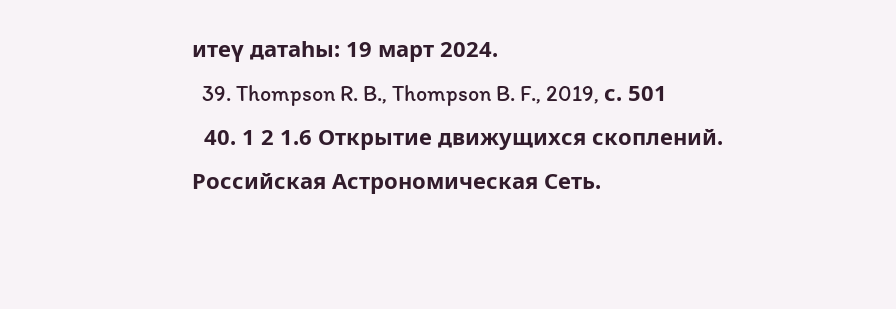итеү датаһы: 19 март 2024.
  39. Thompson R. B., Thompson B. F., 2019, с. 501
  40. 1 2 1.6 Открытие движущихся скоплений. Российская Астрономическая Сеть.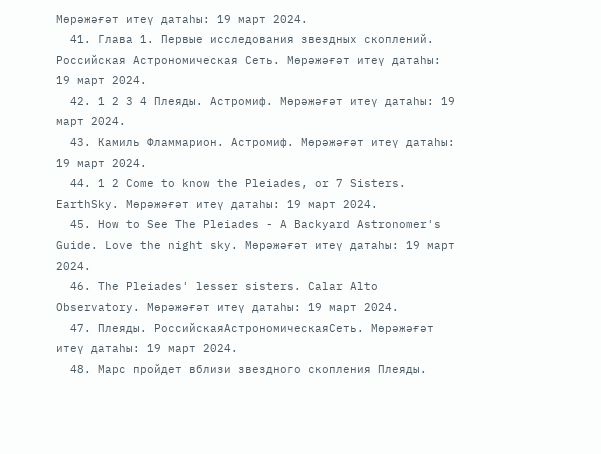Мөрәжәғәт итеү датаһы: 19 март 2024.
  41. Глава 1. Первые исследования звездных скоплений. Российская Астрономическая Сеть. Мөрәжәғәт итеү датаһы: 19 март 2024.
  42. 1 2 3 4 Плеяды. Астромиф. Мөрәжәғәт итеү датаһы: 19 март 2024.
  43. Камиль Фламмарион. Астромиф. Мөрәжәғәт итеү датаһы: 19 март 2024.
  44. 1 2 Come to know the Pleiades, or 7 Sisters. EarthSky. Мөрәжәғәт итеү датаһы: 19 март 2024.
  45. How to See The Pleiades - A Backyard Astronomer's Guide. Love the night sky. Мөрәжәғәт итеү датаһы: 19 март 2024.
  46. The Pleiades' lesser sisters. Calar Alto Observatory. Мөрәжәғәт итеү датаһы: 19 март 2024.
  47. Плеяды. РоссийскаяАстрономическаяСеть. Мөрәжәғәт итеү датаһы: 19 март 2024.
  48. Марс пройдет вблизи звездного скопления Плеяды.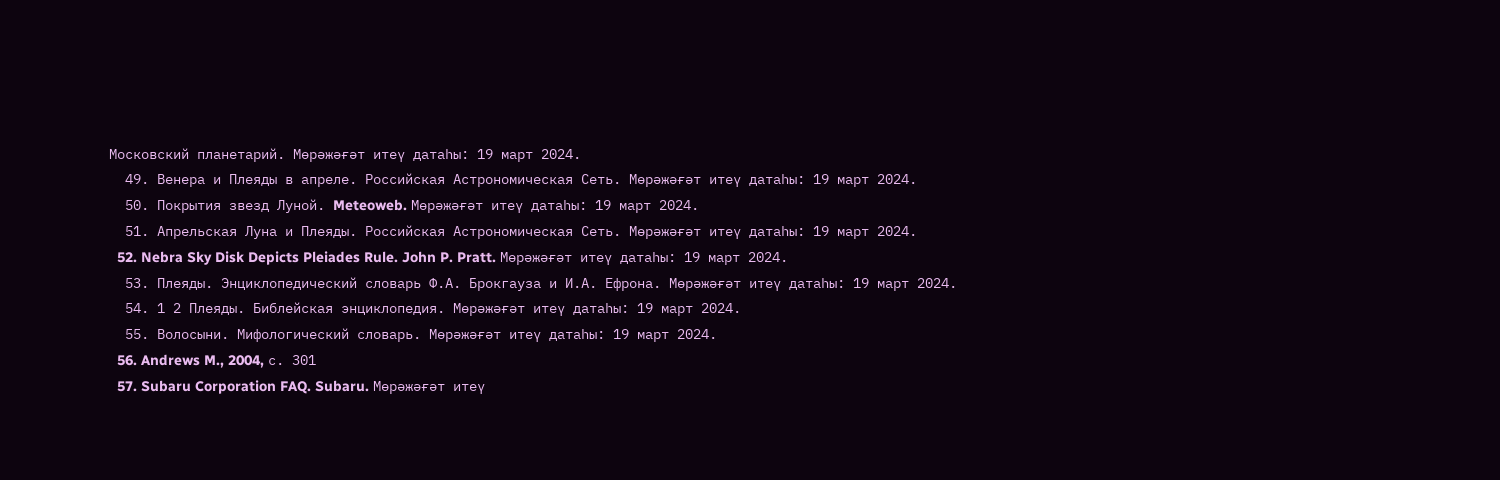Московский планетарий. Мөрәжәғәт итеү датаһы: 19 март 2024.
  49. Венера и Плеяды в апреле. Российская Астрономическая Сеть. Мөрәжәғәт итеү датаһы: 19 март 2024.
  50. Покрытия звезд Луной. Meteoweb. Мөрәжәғәт итеү датаһы: 19 март 2024.
  51. Апрельская Луна и Плеяды. Российская Астрономическая Сеть. Мөрәжәғәт итеү датаһы: 19 март 2024.
  52. Nebra Sky Disk Depicts Pleiades Rule. John P. Pratt. Мөрәжәғәт итеү датаһы: 19 март 2024.
  53. Плеяды. Энциклопедический словарь Ф.А. Брокгауза и И.А. Ефрона. Мөрәжәғәт итеү датаһы: 19 март 2024.
  54. 1 2 Плеяды. Библейская энциклопедия. Мөрәжәғәт итеү датаһы: 19 март 2024.
  55. Волосыни. Мифологический словарь. Мөрәжәғәт итеү датаһы: 19 март 2024.
  56. Andrews M., 2004, с. 301
  57. Subaru Corporation FAQ. Subaru. Мөрәжәғәт итеү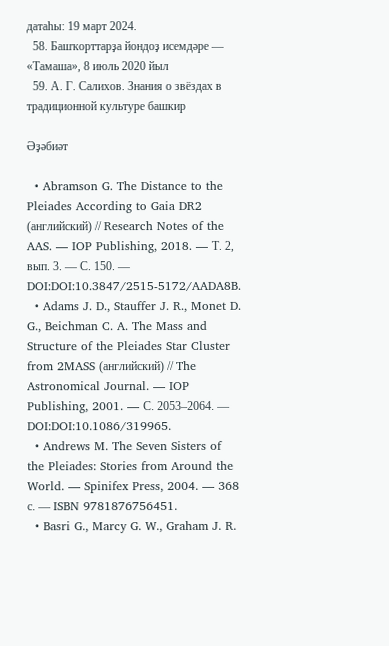датаһы: 19 март 2024.
  58. Башҡорттарҙа йондоҙ исемдәре — «Тамаша», 8 июль 2020 йыл
  59. А. Г. Салихов. Знания о звёздах в традиционной культуре башкир

Әҙәбиәт

  • Abramson G. The Distance to the Pleiades According to Gaia DR2 (английский) // Research Notes of the AAS. — IOP Publishing, 2018. — Т. 2, вып. 3. — С. 150. — DOI:DOI:10.3847/2515-5172/AADA8B.
  • Adams J. D., Stauffer J. R., Monet D. G., Beichman C. A. The Mass and Structure of the Pleiades Star Cluster from 2MASS (английский) // The Astronomical Journal. — IOP Publishing, 2001. — С. 2053–2064. — DOI:DOI:10.1086/319965.
  • Andrews M. The Seven Sisters of the Pleiades: Stories from Around the World. — Spinifex Press, 2004. — 368 с. — ISBN 9781876756451.
  • Basri G., Marcy G. W., Graham J. R.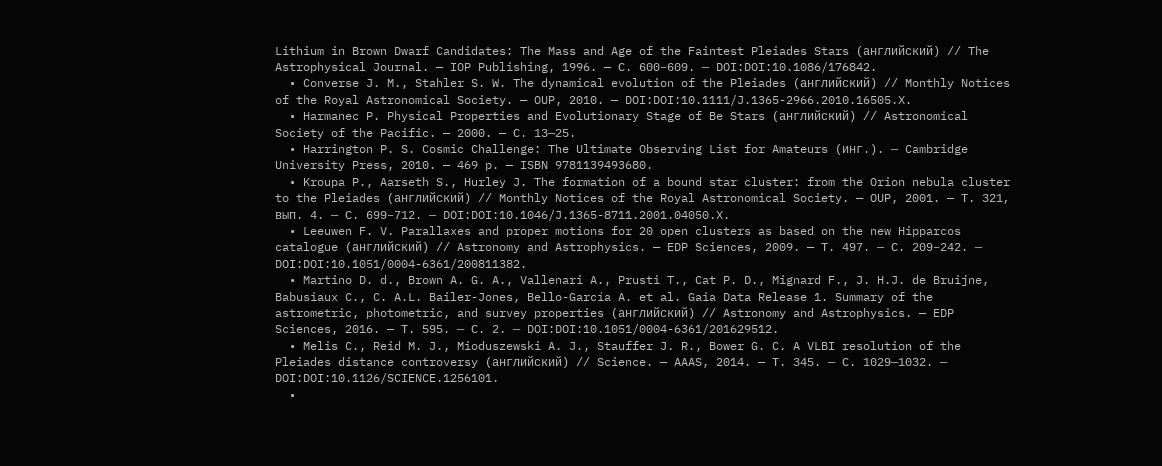Lithium in Brown Dwarf Candidates: The Mass and Age of the Faintest Pleiades Stars (английский) // The Astrophysical Journal. — IOP Publishing, 1996. — С. 600–609. — DOI:DOI:10.1086/176842.
  • Converse J. M., Stahler S. W. The dynamical evolution of the Pleiades (английский) // Monthly Notices of the Royal Astronomical Society. — OUP, 2010. — DOI:DOI:10.1111/J.1365-2966.2010.16505.X.
  • Harmanec P. Physical Properties and Evolutionary Stage of Be Stars (английский) // Astronomical Society of the Pacific. — 2000. — С. 13—25.
  • Harrington P. S. Cosmic Challenge: The Ultimate Observing List for Amateurs (инг.). — Cambridge University Press, 2010. — 469 p. — ISBN 9781139493680.
  • Kroupa P., Aarseth S., Hurley J. The formation of a bound star cluster: from the Orion nebula cluster to the Pleiades (английский) // Monthly Notices of the Royal Astronomical Society. — OUP, 2001. — Т. 321, вып. 4. — С. 699–712. — DOI:DOI:10.1046/J.1365-8711.2001.04050.X.
  • Leeuwen F. V. Parallaxes and proper motions for 20 open clusters as based on the new Hipparcos catalogue (английский) // Astronomy and Astrophysics. — EDP Sciences, 2009. — Т. 497. — С. 209–242. — DOI:DOI:10.1051/0004-6361/200811382.
  • Martino D. d., Brown A. G. A., Vallenari A., Prusti T., Cat P. D., Mignard F., J. H.J. de Bruijne, Babusiaux C., C. A.L. Bailer-Jones, Bello-García A. et al. Gaia Data Release 1. Summary of the astrometric, photometric, and survey properties (английский) // Astronomy and Astrophysics. — EDP Sciences, 2016. — Т. 595. — С. 2. — DOI:DOI:10.1051/0004-6361/201629512.
  • Melis C., Reid M. J., Mioduszewski A. J., Stauffer J. R., Bower G. C. A VLBI resolution of the Pleiades distance controversy (английский) // Science. — AAAS, 2014. — Т. 345. — С. 1029—1032. — DOI:DOI:10.1126/SCIENCE.1256101.
  •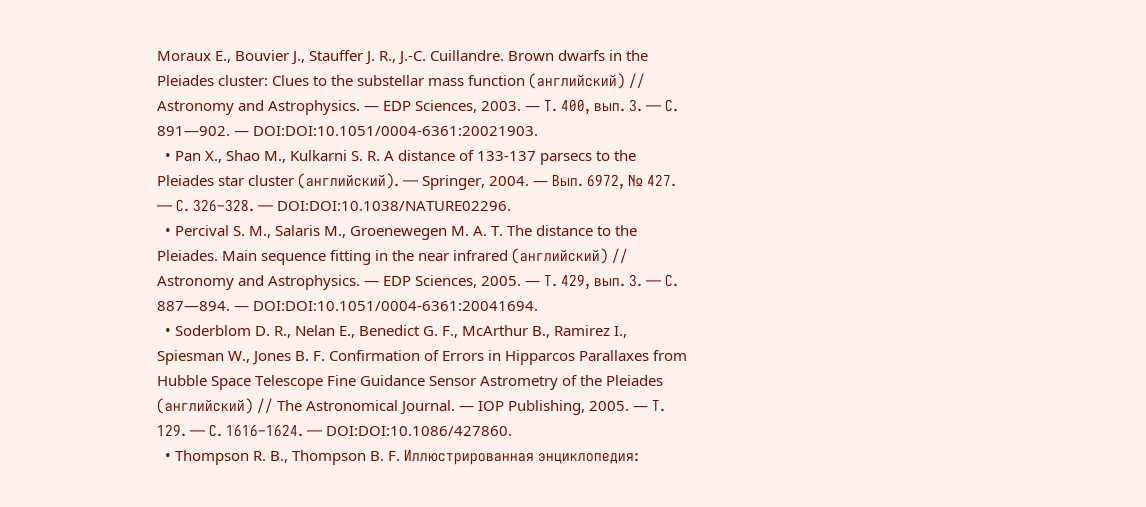Moraux E., Bouvier J., Stauffer J. R., J.-C. Cuillandre. Brown dwarfs in the Pleiades cluster: Clues to the substellar mass function (английский) // Astronomy and Astrophysics. — EDP Sciences, 2003. — Т. 400, вып. 3. — С. 891—902. — DOI:DOI:10.1051/0004-6361:20021903.
  • Pan X., Shao M., Kulkarni S. R. A distance of 133-137 parsecs to the Pleiades star cluster (английский). — Springer, 2004. — Вып. 6972, № 427. — С. 326–328. — DOI:DOI:10.1038/NATURE02296.
  • Percival S. M., Salaris M., Groenewegen M. A. T. The distance to the Pleiades. Main sequence fitting in the near infrared (английский) // Astronomy and Astrophysics. — EDP Sciences, 2005. — Т. 429, вып. 3. — С. 887—894. — DOI:DOI:10.1051/0004-6361:20041694.
  • Soderblom D. R., Nelan E., Benedict G. F., McArthur B., Ramirez I., Spiesman W., Jones B. F. Confirmation of Errors in Hipparcos Parallaxes from Hubble Space Telescope Fine Guidance Sensor Astrometry of the Pleiades (английский) // The Astronomical Journal. — IOP Publishing, 2005. — Т. 129. — С. 1616–1624. — DOI:DOI:10.1086/427860.
  • Thompson R. B., Thompson B. F. Иллюстрированная энциклопедия: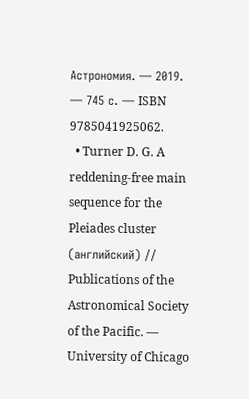Астрономия. — 2019. — 745 с. — ISBN 9785041925062.
  • Turner D. G. A reddening-free main sequence for the Pleiades cluster (английский) // Publications of the Astronomical Society of the Pacific. — University of Chicago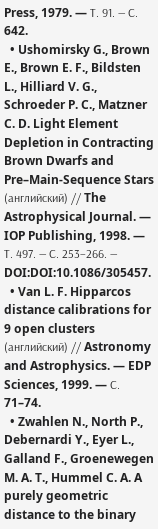Press, 1979. — Т. 91. — С. 642.
  • Ushomirsky G., Brown E., Brown E. F., Bildsten L., Hilliard V. G., Schroeder P. C., Matzner C. D. Light Element Depletion in Contracting Brown Dwarfs and Pre–Main‐Sequence Stars (английский) // The Astrophysical Journal. — IOP Publishing, 1998. — Т. 497. — С. 253–266. — DOI:DOI:10.1086/305457.
  • Van L. F. Hipparcos distance calibrations for 9 open clusters (английский) // Astronomy and Astrophysics. — EDP Sciences, 1999. — С. 71–74.
  • Zwahlen N., North P., Debernardi Y., Eyer L., Galland F., Groenewegen M. A. T., Hummel C. A. A purely geometric distance to the binary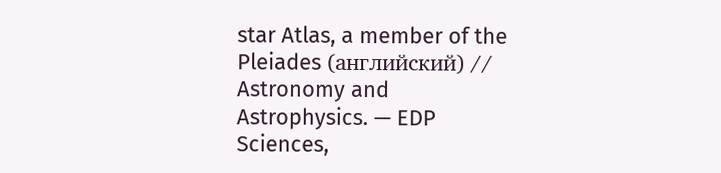star Atlas, a member of the Pleiades (английский) // Astronomy and Astrophysics. — EDP Sciences,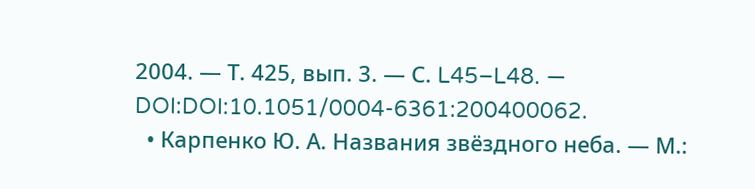2004. — Т. 425, вып. 3. — С. L45–L48. — DOI:DOI:10.1051/0004-6361:200400062.
  • Карпенко Ю. А. Названия звёздного неба. — М.: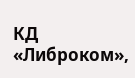КД «Либроком»,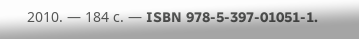2010. — 184 с. — ISBN 978-5-397-01051-1.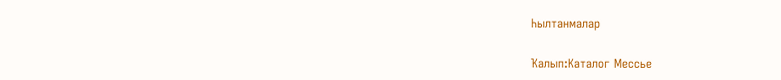Һылтанмалар

Ҡалып:Каталог Мессье